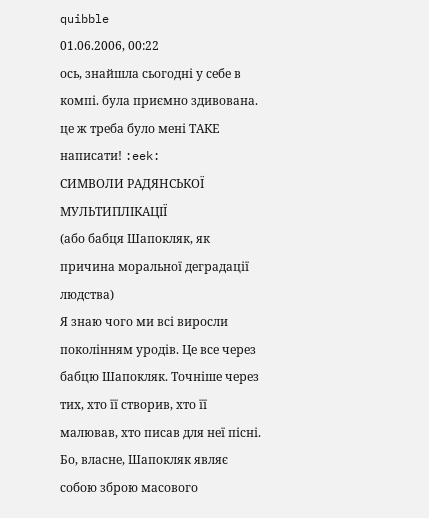quibble
01.06.2006, 00:22
ось, знайшла сьогодні у себе в компі. була приємно здивована. це ж треба було мені ТАКЕ написати! :eek:
СИМВОЛИ РАДЯНСЬКОЇ МУЛЬТИПЛІКАЦІЇ
(або бабця Шапокляк, як причина моральної деградації людства)
Я знаю чого ми всі виросли поколінням уродів. Це все через бабцю Шапокляк. Точніше через тих, хто її створив, хто її малював, хто писав для неї пісні. Бо, власне, Шапокляк являє собою зброю масового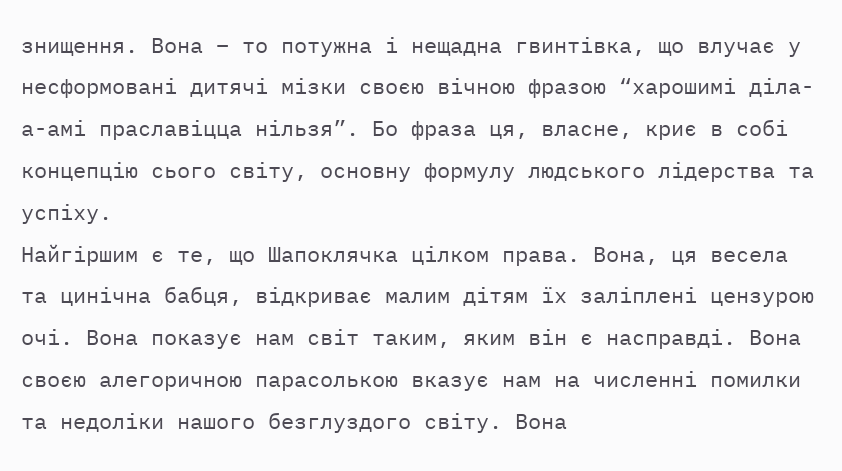знищення. Вона – то потужна і нещадна гвинтівка, що влучає у несформовані дитячі мізки своєю вічною фразою “харошимі діла-а-амі праславіцца нільзя”. Бо фраза ця, власне, криє в собі концепцію сього світу, основну формулу людського лідерства та успіху.
Найгіршим є те, що Шапоклячка цілком права. Вона, ця весела та цинічна бабця, відкриває малим дітям їх заліплені цензурою очі. Вона показує нам світ таким, яким він є насправді. Вона своєю алегоричною парасолькою вказує нам на численні помилки та недоліки нашого безглуздого світу. Вона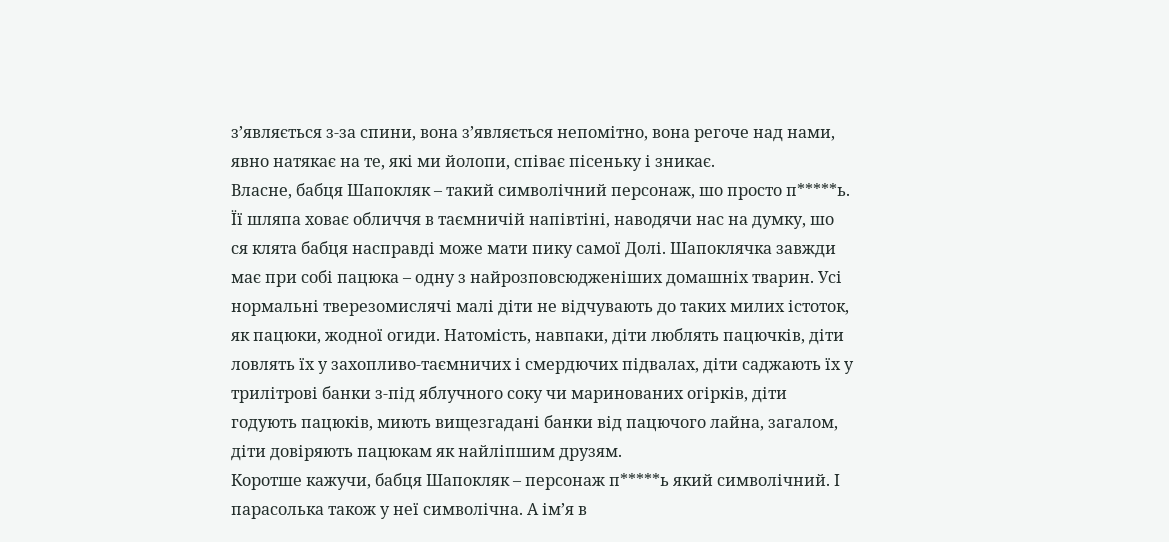з’являється з-за спини, вона з’являється непомітно, вона регоче над нами, явно натякає на те, які ми йолопи, співає пісеньку і зникає.
Власне, бабця Шапокляк – такий символічний персонаж, шо просто п*****ь. Її шляпа ховає обличчя в таємничій напівтіні, наводячи нас на думку, шо ся клята бабця насправді може мати пику самої Долі. Шапоклячка завжди має при собі пацюка – одну з найрозповсюдженіших домашніх тварин. Усі нормальні тверезомислячі малі діти не відчувають до таких милих істоток, як пацюки, жодної огиди. Натомість, навпаки, діти люблять пацючків, діти ловлять їх у захопливо-таємничих і смердючих підвалах, діти саджають їх у трилітрові банки з-під яблучного соку чи маринованих огірків, діти годують пацюків, миють вищезгадані банки від пацючого лайна, загалом, діти довіряють пацюкам як найліпшим друзям.
Коротше кажучи, бабця Шапокляк – персонаж п*****ь який символічний. І парасолька також у неї символічна. А ім’я в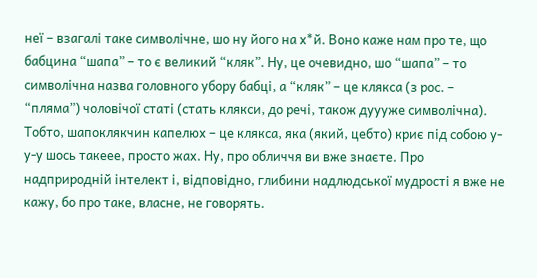неї – взагалі таке символічне, шо ну його на х*й. Воно каже нам про те, що бабцина “шапа” – то є великий “кляк”. Ну, це очевидно, шо “шапа” – то символічна назва головного убору бабці, а “кляк” – це клякса (з рос. – “пляма”) чоловічої статі (стать клякси, до речі, також дуууже символічна). Тобто, шапоклякчин капелюх – це клякса, яка (який, цебто) криє під собою у-у-у шось такеее, просто жах. Ну, про обличчя ви вже знаєте. Про надприродній інтелект і, відповідно, глибини надлюдської мудрості я вже не кажу, бо про таке, власне, не говорять.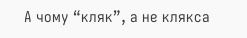А чому “кляк”, а не клякса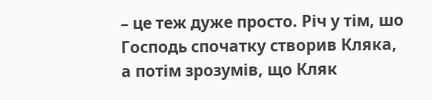– це теж дуже просто. Річ у тім, шо Господь спочатку створив Кляка, а потім зрозумів, що Кляк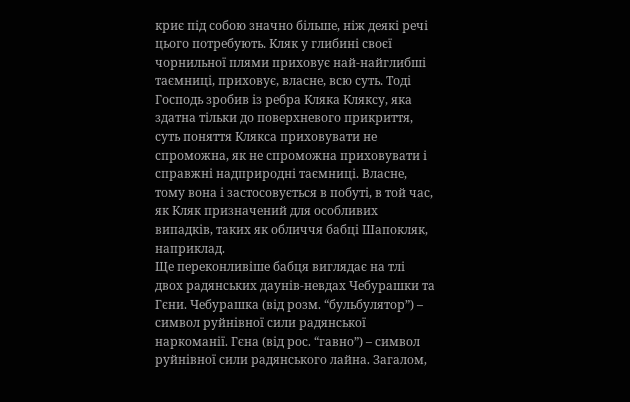криє під собою значно більше, ніж деякі речі цього потребують. Кляк у глибині своєї чорнильної плями приховує най-найглибші таємниці, приховує, власне, всю суть. Тоді Господь зробив із ребра Кляка Кляксу, яка здатна тільки до поверхневого прикриття, суть поняття Клякса приховувати не спроможна, як не спроможна приховувати і справжні надприродні таємниці. Власне, тому вона і застосовується в побуті, в той час, як Кляк призначений для особливих випадків, таких як обличчя бабці Шапокляк, наприклад.
Ще переконливіше бабця виглядає на тлі двох радянських даунів-невдах Чебурашки та Гєни. Чебурашка (від розм. “бульбулятор”) – символ руйнівної сили радянської наркоманії. Гєна (від рос. “гавно”) – символ руйнівної сили радянського лайна. Загалом,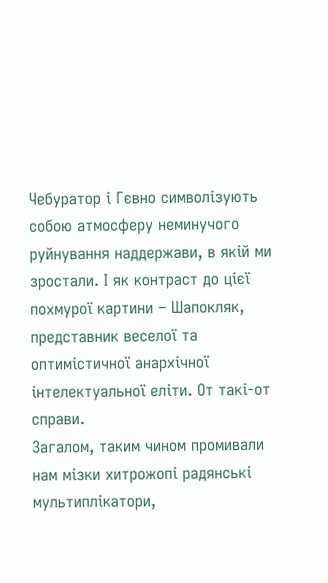Чебуратор і Гєвно символізують собою атмосферу неминучого руйнування наддержави, в якій ми зростали. І як контраст до цієї похмурої картини – Шапокляк, представник веселої та оптимістичної анархічної інтелектуальної еліти. От такі-от справи.
Загалом, таким чином промивали нам мізки хитрожопі радянські мультиплікатори,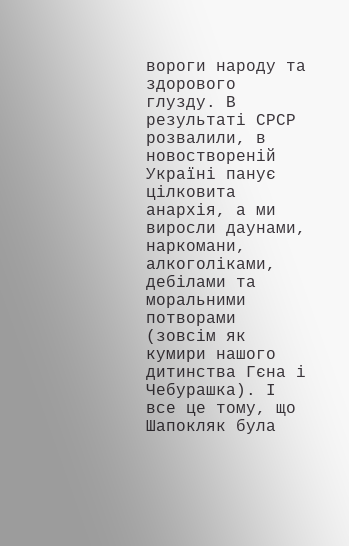вороги народу та здорового глузду. В результаті СРСР розвалили, в новоствореній Україні панує цілковита анархія, а ми виросли даунами, наркомани, алкоголіками, дебілами та моральними потворами (зовсім як кумири нашого дитинства Гєна і Чебурашка). І все це тому, що Шапокляк була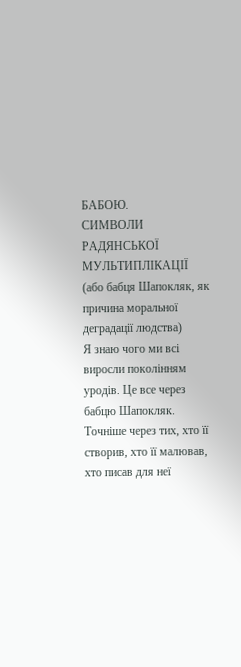БАБОЮ.
СИМВОЛИ РАДЯНСЬКОЇ МУЛЬТИПЛІКАЦІЇ
(або бабця Шапокляк, як причина моральної деградації людства)
Я знаю чого ми всі виросли поколінням уродів. Це все через бабцю Шапокляк. Точніше через тих, хто її створив, хто її малював, хто писав для неї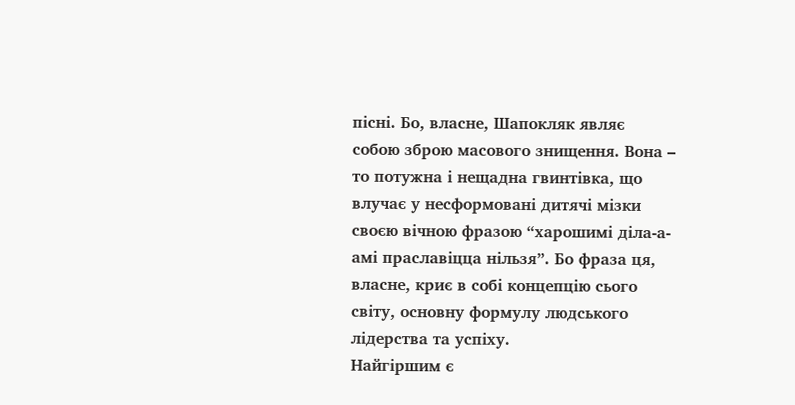пісні. Бо, власне, Шапокляк являє собою зброю масового знищення. Вона – то потужна і нещадна гвинтівка, що влучає у несформовані дитячі мізки своєю вічною фразою “харошимі діла-а-амі праславіцца нільзя”. Бо фраза ця, власне, криє в собі концепцію сього світу, основну формулу людського лідерства та успіху.
Найгіршим є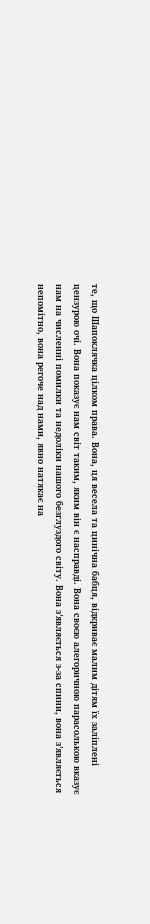те, що Шапоклячка цілком права. Вона, ця весела та цинічна бабця, відкриває малим дітям їх заліплені цензурою очі. Вона показує нам світ таким, яким він є насправді. Вона своєю алегоричною парасолькою вказує нам на численні помилки та недоліки нашого безглуздого світу. Вона з’являється з-за спини, вона з’являється непомітно, вона регоче над нами, явно натякає на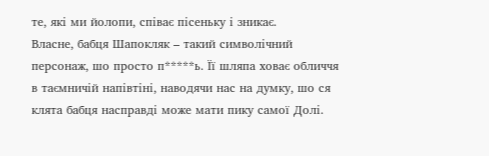те, які ми йолопи, співає пісеньку і зникає.
Власне, бабця Шапокляк – такий символічний персонаж, шо просто п*****ь. Її шляпа ховає обличчя в таємничій напівтіні, наводячи нас на думку, шо ся клята бабця насправді може мати пику самої Долі.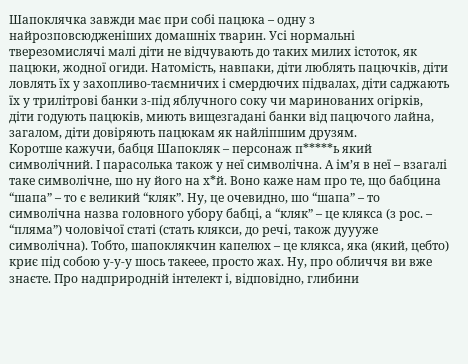Шапоклячка завжди має при собі пацюка – одну з найрозповсюдженіших домашніх тварин. Усі нормальні тверезомислячі малі діти не відчувають до таких милих істоток, як пацюки, жодної огиди. Натомість, навпаки, діти люблять пацючків, діти ловлять їх у захопливо-таємничих і смердючих підвалах, діти саджають їх у трилітрові банки з-під яблучного соку чи маринованих огірків, діти годують пацюків, миють вищезгадані банки від пацючого лайна, загалом, діти довіряють пацюкам як найліпшим друзям.
Коротше кажучи, бабця Шапокляк – персонаж п*****ь який символічний. І парасолька також у неї символічна. А ім’я в неї – взагалі таке символічне, шо ну його на х*й. Воно каже нам про те, що бабцина “шапа” – то є великий “кляк”. Ну, це очевидно, шо “шапа” – то символічна назва головного убору бабці, а “кляк” – це клякса (з рос. – “пляма”) чоловічої статі (стать клякси, до речі, також дуууже символічна). Тобто, шапоклякчин капелюх – це клякса, яка (який, цебто) криє під собою у-у-у шось такеее, просто жах. Ну, про обличчя ви вже знаєте. Про надприродній інтелект і, відповідно, глибини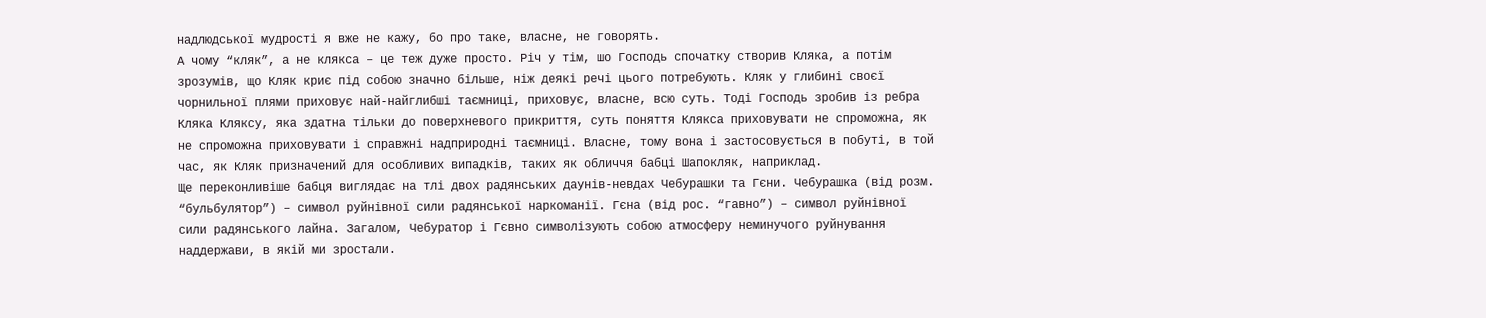надлюдської мудрості я вже не кажу, бо про таке, власне, не говорять.
А чому “кляк”, а не клякса – це теж дуже просто. Річ у тім, шо Господь спочатку створив Кляка, а потім зрозумів, що Кляк криє під собою значно більше, ніж деякі речі цього потребують. Кляк у глибині своєї чорнильної плями приховує най-найглибші таємниці, приховує, власне, всю суть. Тоді Господь зробив із ребра Кляка Кляксу, яка здатна тільки до поверхневого прикриття, суть поняття Клякса приховувати не спроможна, як не спроможна приховувати і справжні надприродні таємниці. Власне, тому вона і застосовується в побуті, в той час, як Кляк призначений для особливих випадків, таких як обличчя бабці Шапокляк, наприклад.
Ще переконливіше бабця виглядає на тлі двох радянських даунів-невдах Чебурашки та Гєни. Чебурашка (від розм. “бульбулятор”) – символ руйнівної сили радянської наркоманії. Гєна (від рос. “гавно”) – символ руйнівної сили радянського лайна. Загалом, Чебуратор і Гєвно символізують собою атмосферу неминучого руйнування наддержави, в якій ми зростали.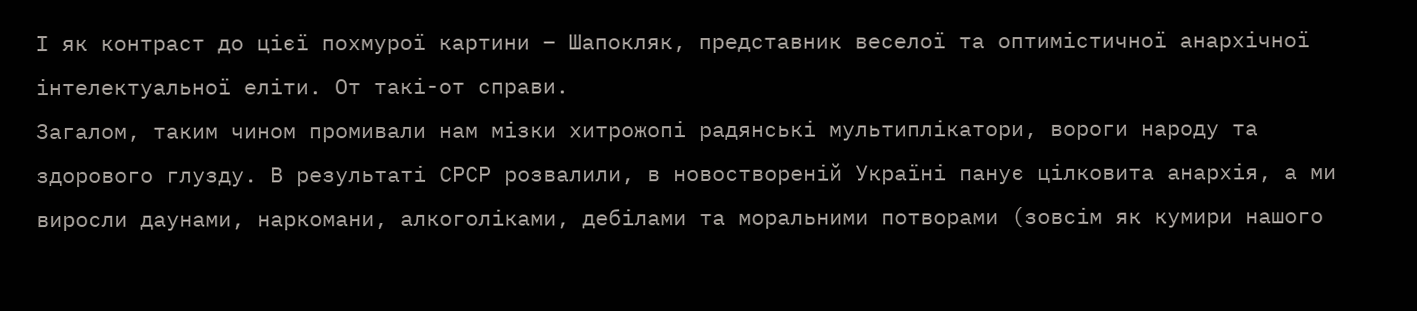І як контраст до цієї похмурої картини – Шапокляк, представник веселої та оптимістичної анархічної інтелектуальної еліти. От такі-от справи.
Загалом, таким чином промивали нам мізки хитрожопі радянські мультиплікатори, вороги народу та здорового глузду. В результаті СРСР розвалили, в новоствореній Україні панує цілковита анархія, а ми виросли даунами, наркомани, алкоголіками, дебілами та моральними потворами (зовсім як кумири нашого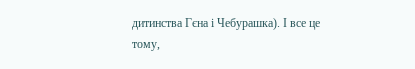дитинства Гєна і Чебурашка). І все це тому,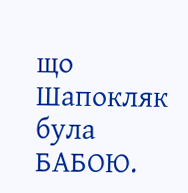що Шапокляк була БАБОЮ.